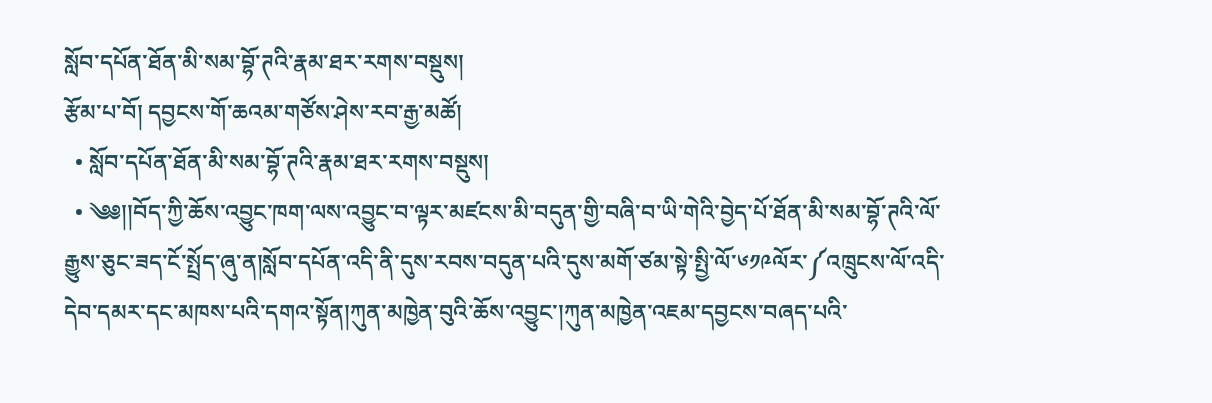སློབ་དཔོན་ཐོན་མི་སམ་བྷོ་ཊའི་རྣམ་ཐར་རགས་བསྡུས།
རྩོམ་པ་བོ། དབྱངས་གོ་ཆའམ་གཙོས་ཤེས་རབ་རྒྱ་མཚོ།
  • སློབ་དཔོན་ཐོན་མི་སམ་བྷོ་ཊའི་རྣམ་ཐར་རགས་བསྡུས།
  • ༄༅།།བོད་ཀྱི་ཆོས་འབྱུང་ཁག་ལས་འབྱུང་བ་ལྟར་མཛངས་མི་བདུན་གྱི་བཞི་བ་ཡི་གེའི་བྱེད་པོ་ཐོན་མི་སམ་བྷོ་ཊའི་ལོ་རྒྱུས་ཅུང་ཟད་ངོ་སྤྲོད་ཞུ་ན།སློབ་དཔོན་འདི་ནི་དུས་རབས་བདུན་པའི་དུས་མགོ་ཙམ་སྟེ་སྤྱི་ལོ་༦༡༩ལོར་༼འཁྲུངས་ལོ་འདི་དེབ་དམར་དང་མཁས་པའི་དགའ་སྟོན།ཀུན་མཁྱེན་བུའི་ཆོས་འབྱུང་།ཀུན་མཁྱེན་འཇམ་དབྱངས་བཞད་པའི་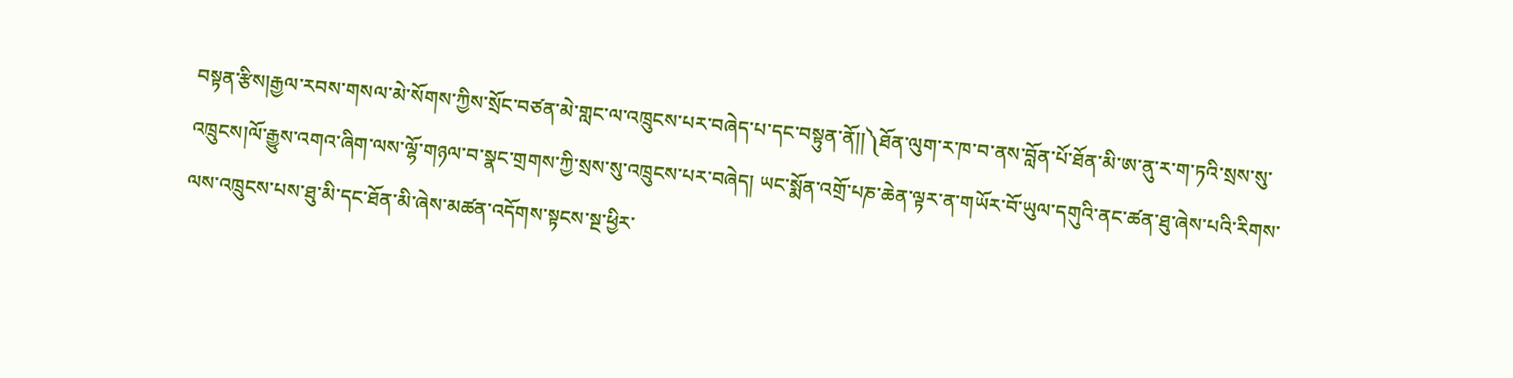བསྟན་རྩིས།རྒྱལ་རབས་གསལ་མེ་སོགས་ཀྱིས་སྲོང་བཙན་མེ་གླང་ལ་འཁྲུངས་པར་བཞེད་པ་དང་བསྟུན་ནོ།།༽ཐོན་ལུག་ར་ཁ་བ་ནས་བློན་པོ་ཐོན་མི་ཨ་ནུ་ར་ག་ཏའི་སྲས་སུ་འཁྲུངས།ལོ་རྒྱུས་འགའ་ཞིག་ལས་ལྷོ་གཉལ་བ་སྣང་གྲགས་ཀྱི་སྲས་སུ་འཁྲུངས་པར་བཞེད། ཡང་སྨོན་འགྲོ་པཎ་ཆེན་ལྟར་ན་གཡོར་བོ་ཡུལ་དགུའི་ནང་ཚན་ཐུ་ཞེས་པའི་རིགས་ལས་འཁྲུངས་པས་ཐུ་མི་དང་ཐོན་མི་ཞེས་མཚན་འདོགས་སྟངས་སྔ་ཕྱིར་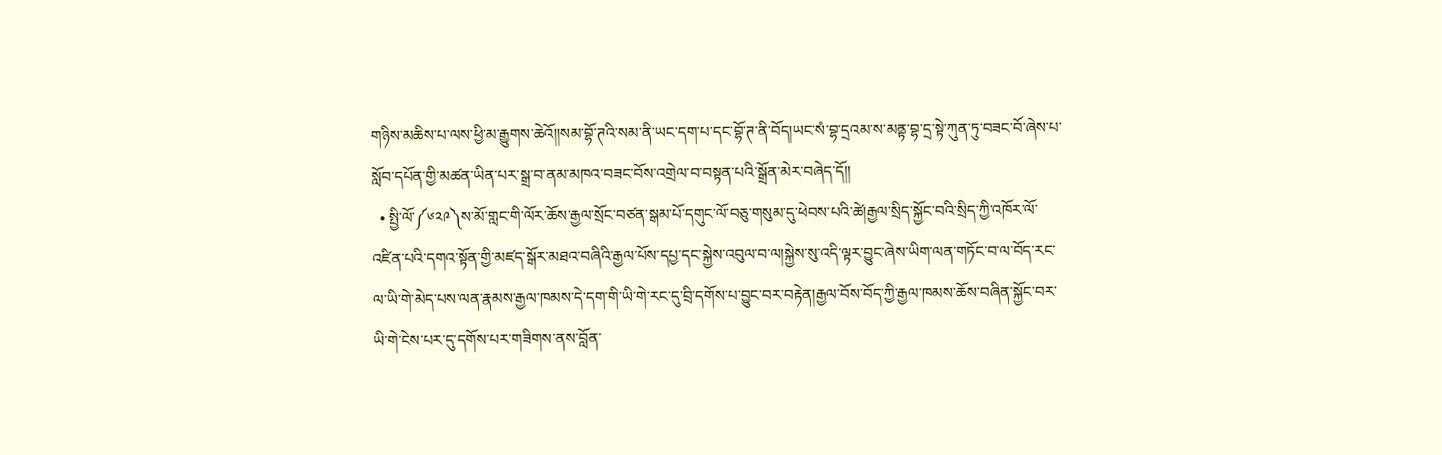གཉིས་མཆིས་པ་ལས་ཕྱི་མ་རྒྱུགས་ཆེའོ།།སམ་བྷོ་ཊའི་སམ་ནི་ཡང་དག་པ་དང་བྷོ་ཊ་ནི་བོད།ཡང་སཾ་བྷ་དྲའམ་ས་མནྟ་བྷ་དྲ་སྟེ་ཀུན་ཏུ་བཟང་བོ་ཞེས་པ་སློབ་དཔོན་གྱི་མཚན་ཡིན་པར་སྒྲ་བ་ནམ་མཁའ་བཟང་བོས་འགྲེལ་བ་བསྟན་པའི་སྒྲོན་མེར་བཞེད་དོ།།
  • སྤྱི་ལོ་༼༦༢༩༽ས་མོ་གླང་གི་ལོར་ཆོས་རྒྱལ་སྲོང་བཙན་སྒམ་པོ་དགུང་ལོ་བཅུ་གསུམ་དུ་ཕེབས་པའི་ཚེ།རྒྱལ་སྲིད་སྐྱོང་བའི་སྲིད་ཀྱི་འཁོར་ལོ་འཛིན་པའི་དགའ་སྟོན་གྱི་མཛད་སྒོར་མཐའ་བཞིའི་རྒྱལ་པོས་དཔྱ་དང་སྐྱེས་འབུལ་བ་ལ།སྐྱེས་སུ་འདི་ལྟར་བྱུང་ཞེས་ཡིག་ལན་གཏོང་བ་ལ་བོད་རང་ལ་ཡི་གེ་མེད་པས་ལན་རྣམས་རྒྱལ་ཁམས་དེ་དག་གི་ཡི་གེ་རང་དུ་བྲི་དགོས་པ་བྱུང་བར་བརྟེན།རྒྱལ་བོས་བོད་ཀྱི་རྒྱལ་ཁམས་ཆོས་བཞིན་སྐྱོང་བར་ཡི་གེ་ངེས་པར་དུ་དགོས་པར་གཟིགས་ནས་བློན་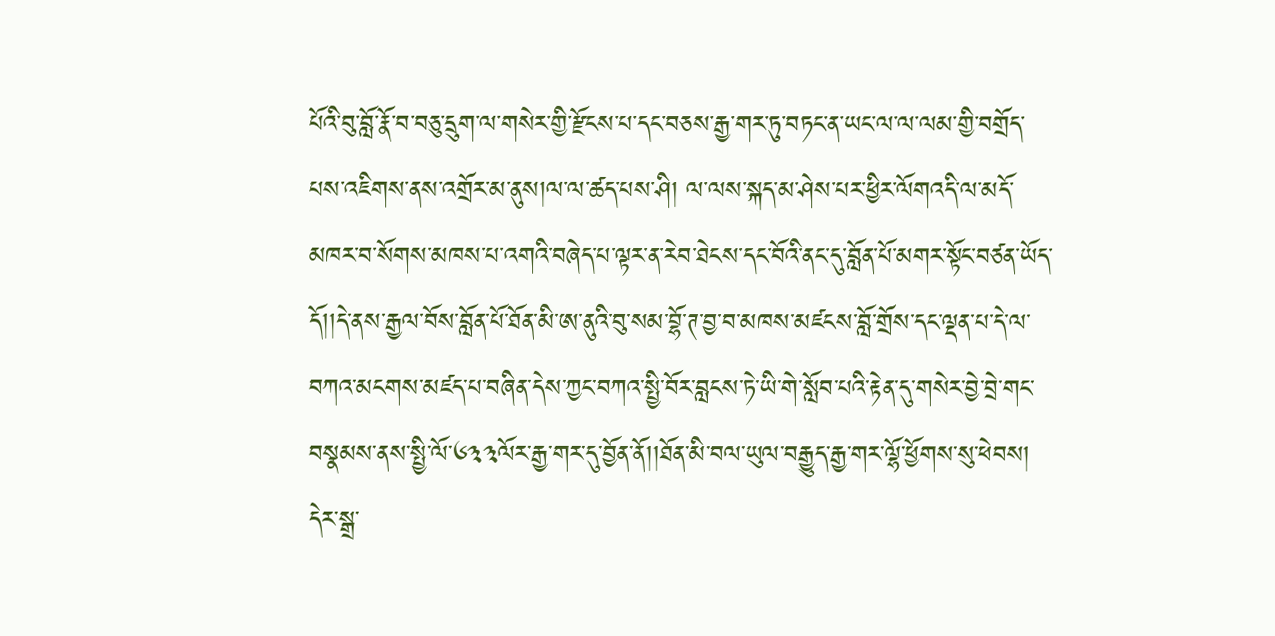པོའི་བུ་བློ་རྣོ་བ་བཅུ་དྲུག་ལ་གསེར་གྱི་རྫོངས་པ་དང་བཅས་རྒྱ་གར་ཏུ་བཏང་ན་ཡང་ལ་ལ་ལམ་གྱི་བགྲོད་པས་འཇིགས་ནས་འགྲོར་མ་ནུས།ལ་ལ་ཚད་པས་ཤི། ལ་ལས་སྐད་མ་ཤེས་པར་ཕྱིར་ལོགའདི་ལ་མདོ་མཁར་བ་སོགས་མཁས་པ་འགའི་བཞེད་པ་ལྟར་ན་རེབ་ཐེངས་དང་བོའི་ནང་དུ་བློན་པོ་མགར་སྟོང་བཙན་ཡོད་དོ།།དེ་ནས་རྒྱལ་བོས་བློན་པོ་ཐོན་མི་ཨ་ནུའི་བུ་སམ་བྷོ་ཊ་བྱ་བ་མཁས་མཛངས་བློ་གྲོས་དང་ལྡན་པ་དེ་ལ་བཀའ་མངགས་མཛད་པ་བཞིན་དེས་ཀྱང་བཀའ་སྤྱི་བོར་བླངས་ཏེ་ཡི་གེ་སློབ་པའི་རྟེན་དུ་གསེར་བྱེ་བྲེ་གང་བསྣམས་ནས་སྤྱི་ལོ་༦༣༣ལོར་རྒྱ་གར་དུ་བྱོན་ནོ།།ཐོན་མི་བལ་ཡུལ་བརྒྱུད་རྒྱ་གར་ལྷོ་ཕྱོགས་སུ་ཕེབས། དེར་སྒྲ་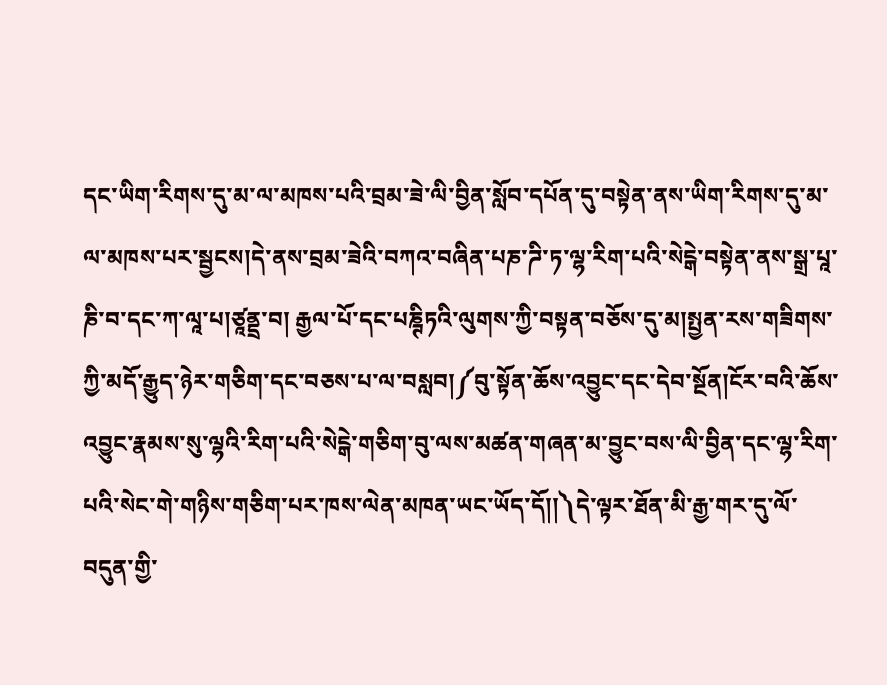དང་ཡིག་རིགས་དུ་མ་ལ་མཁས་པའི་བྲམ་ཟེ་ལི་བྱིན་སློབ་དཔོན་དུ་བསྟེན་ནས་ཡིག་རིགས་དུ་མ་ལ་མཁས་པར་སྦྱངས།དེ་ནས་བྲམ་ཟེའི་བཀའ་བཞིན་པཎ་ཌི་ཏ་ལྷ་རིག་པའི་སེངྒེ་བསྟེན་ནས་སྒྲ་པཱ་ཎི་བ་དང་ཀ་ལཱ་པ།ཙཱནྡྲ་བ། རྒྱལ་པོ་དང་པཎྚིཏའི་ལུགས་ཀྱི་བསྟན་བཅོས་དུ་མ།སྤྱན་རས་གཟིགས་ཀྱི་མདོ་རྒྱུད་ཉེར་གཅིག་དང་བཅས་པ་ལ་བསླབ།༼བུ་སྟོན་ཆོས་འབྱུང་དང་དེབ་སྔོན།ངོར་བའི་ཆོས་འབྱུང་རྣམས་སུ་ལྷའི་རིག་པའི་སེངྒེ་གཅིག་བུ་ལས་མཚན་གཞན་མ་བྱུང་བས་ལི་བྱིན་དང་ལྷ་རིག་པའི་སེང་གེ་གཉིས་གཅིག་པར་ཁས་ལེན་མཁན་ཡང་ཡོད་དོ།།༽དེ་ལྟར་ཐོན་མི་རྒྱ་གར་དུ་ལོ་བདུན་གྱི་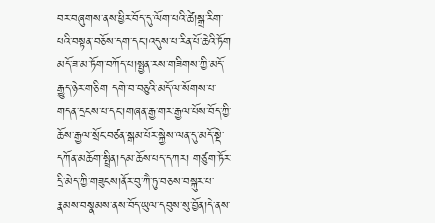བར་བཞུགས་ནས་ཕྱིར་བོད་དུ་ལོག་པའི་ཚེ།སྒྲ་རིག་པའི་བསྟན་བཅོས་དག་དང་།འདུས་པ་རིན་པོ་ཆེའི་ཏོག མདོ་ཟ་མ་ཏོག་བཀོད་པ།སྤྱན་རས་གཟིགས་ཀྱི་མདོ་རྒྱུད་ཉེར་གཅིག དགེ་བ་བཅུའི་མདོ་ལ་སོགས་པ་གདན་དྲངས་པ་དང་།གཞན་རྒྱ་གར་རྒྱལ་པོས་བོད་ཀྱི་ཆོས་རྒྱལ་སྲོང་བཙན་སྒམ་པོར་སྐྱེས་ལན་དུ་མདོ་སྡེ་དཀོན་མཆོག་སྤྲིན།དམ་ཆོས་པད་དཀར། གཙུག་ཏོར་དྲི་མེད་ཀྱི་གཟུངས།ནོར་བུ་ཀཻ་ཏུ་བཅས་བསྐུར་པ་རྣམས་བསྣམས་ནས་བོད་ཡུལ་དབུས་སུ་བྱོན།དེ་ནས་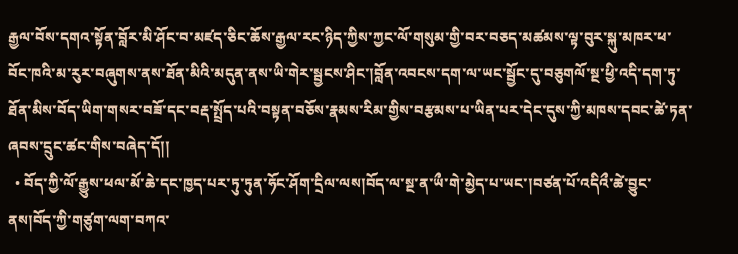རྒྱལ་བོས་དགའ་སྟོན་བློར་མི་ཤོང་བ་མཛད་ཅིང་ཆོས་རྒྱལ་རང་ཉིད་ཀྱིས་ཀྱང་ལོ་གསུམ་གྱི་བར་བཅད་མཚམས་ལྟ་བུར་སྐུ་མཁར་ཕ་བོང་ཁའི་མ་རུར་བཞུགས་ནས་ཐོན་མིའི་མདུན་ནས་ཡི་གེར་སྦྱངས་ཤིང་།བློན་འབངས་དག་ལ་ཡང་སྦྱོང་དུ་བཅུགལོ་སྔ་ཕྱི་འདི་དག་ཏུ་ཐོན་མིས་བོད་ཡིག་གསར་བཟོ་དང་བརྡ་སྤྲོད་པའི་བསྟན་བཅོས་རྣམས་རིམ་གྱིས་བརྩམས་པ་ཡིན་པར་དེང་དུས་ཀྱི་མཁས་དབང་ཚེ་ཏན་ཞབས་དྲུང་ཚང་གིས་བཞེད་དོ།།
  • བོད་ཀྱི་ལོ་རྒྱུས་ཕལ་མོ་ཆེ་དང་ཁྱད་པར་ཏུ་ཏུན་ཧོང་ཤོག་དྲིལ་ལས།བོད་ལ་སྔ་ན་ཡྀ་གེ་མྱེད་པ་ཡང་།བཙན་པོ་འདིའྀ་ཚེ་བྱུང་ནས།བོད་ཀྱི་གཙུག་ལག་བཀའ་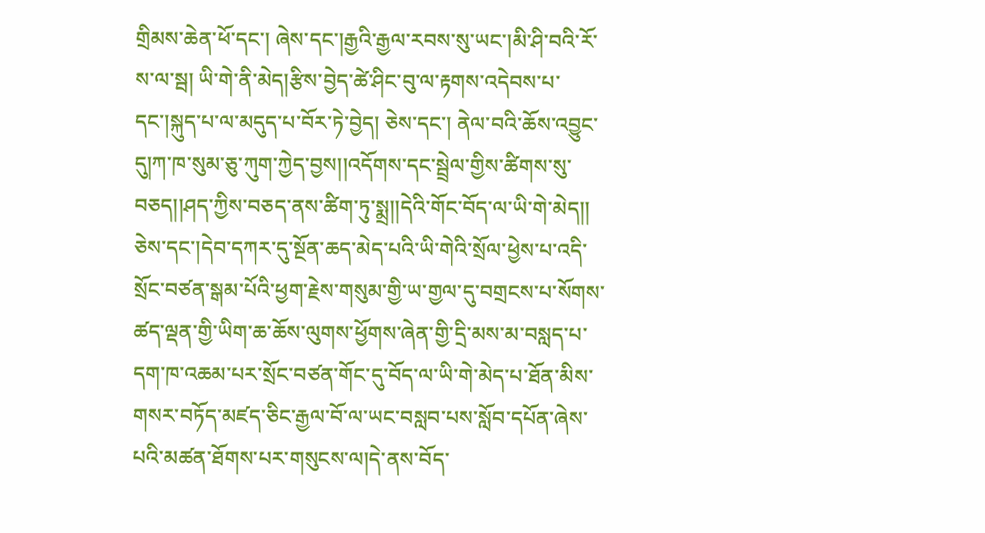གྲིམས་ཆེན་ཕོ་དང་། ཞེས་དང་།རྒྱའི་རྒྱལ་རབས་སུ་ཡང་།མི་ཤི་བའི་རོ་ས་ལ་སྦ། ཡི་གེ་ནི་མེད།རྩིས་བྱེད་ཚེ་ཤིང་བུ་ལ་རྟགས་འདེབས་པ་དང་།སྐུད་པ་ལ་མདུད་པ་བོར་ཏེ་བྱེད། ཅེས་དང་། ནེལ་བའི་ཆོས་འབྱུང་དུ།ཀ་ཁ་སུམ་ཅུ་ཀུག་ཀྱེད་བྱས།།འདོགས་དང་སྦྲེལ་གྱིས་ཚིགས་སུ་བཅད།།ཤད་ཀྱིས་བཅད་ནས་ཚིག་ཏུ་སྨྲ།།དེའི་གོང་བོད་ལ་ཡི་གེ་མེད།། ཅེས་དང་།དེབ་དཀར་དུ་སྔོན་ཆད་མེད་པའི་ཡི་གེའི་སྲོལ་ཕྱེས་པ་འདི་སྲོང་བཙན་སྒམ་པོའི་ཕྱག་རྗེས་གསུམ་གྱི་ཡ་གྱལ་དུ་བགྲངས་པ་སོགས་ཚད་ལྡན་གྱི་ཡིག་ཆ་ཆོས་ལུགས་ཕྱོགས་ཞེན་གྱི་དྲི་མས་མ་བསླད་པ་དག་ཁ་འཆམ་པར་སྲོང་བཙན་གོང་དུ་བོད་ལ་ཡི་གེ་མེད་པ་ཐོན་མིས་གསར་བཏོད་མཛད་ཅིང་རྒྱལ་བོ་ལ་ཡང་བསླབ་པས་སློབ་དཔོན་ཞེས་པའི་མཚན་ཐོགས་པར་གསུངས་ལ།དེ་ནས་བོད་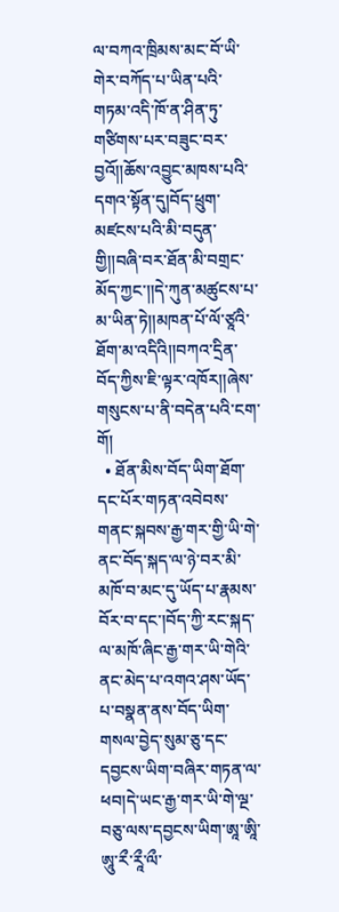ལ་བཀའ་ཁྲིམས་མང་བོ་ཡི་གེར་བཀོད་པ་ཡིན་པའི་གཏམ་འདི་ཁོ་ན་ཤིན་ཏུ་གཙིགས་པར་བཟུང་བར་བྱའོ།།ཆོས་འབྱུང་མཁས་པའི་དགའ་སྟོན་དུ།བོད་ཕྲུག་མཛངས་པའི་མི་བདུན་གྱི།།བཞི་བར་ཐོན་མི་བགྲང་མོད་ཀྱང་།།དེ་ཀུན་མཚུངས་པ་མ་ཡིན་ཏེ།།མཁན་པོ་ལོ་ཙཱའི་ཐོག་མ་འདིའི།།བཀའ་དྲིན་བོད་ཀྱིས་ཇི་ལྟར་འཁོར།།ཞེས་གསུངས་པ་ནི་བདེན་པའི་ངག་གོ།
  • ཐོན་མིས་བོད་ཡིག་ཐོག་དང་པོར་གཏན་འབེབས་གནང་སྐབས་རྒྱ་གར་གྱི་ཡི་གེ་ནང་བོད་སྐད་ལ་ཉེ་བར་མི་མཁོ་བ་མང་དུ་ཡོད་པ་རྣམས་བོར་བ་དང་།བོད་ཀྱི་རང་སྐད་ལ་མཁོ་ཞིང་རྒྱ་གར་ཡི་གེའི་ནང་མེད་པ་འགའ་ཤས་ཡོད་པ་བསྣན་ནས་བོད་ཡིག་གསལ་བྱེད་སུམ་ཅུ་དང་དབྱངས་ཡིག་བཞིར་གཏན་ལ་ཕབ།དེ་ཡང་རྒྱ་གར་ཡི་གེ་ལྔ་བཅུ་ལས་དབྱངས་ཡིག་ཨཱ་ཨཱི་ཨཱུ་རྀ་རཱྀ་ལྀ་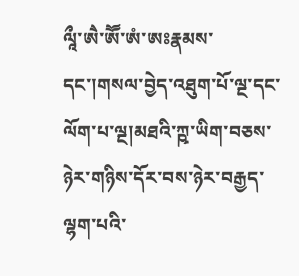ལཱྀ་ཨཻ་ཨཽ་ཨཾ་ཨཿརྣམས་དང་།གསལ་བྱེད་འཐུག་པོ་ལྔ་དང་ལོག་པ་ལྔ།མཐའི་ཀྵ་ཡིག་བཅས་ཉེར་གཉིས་དོར་བས་ཉེར་བརྒྱད་ལྷག་པའི་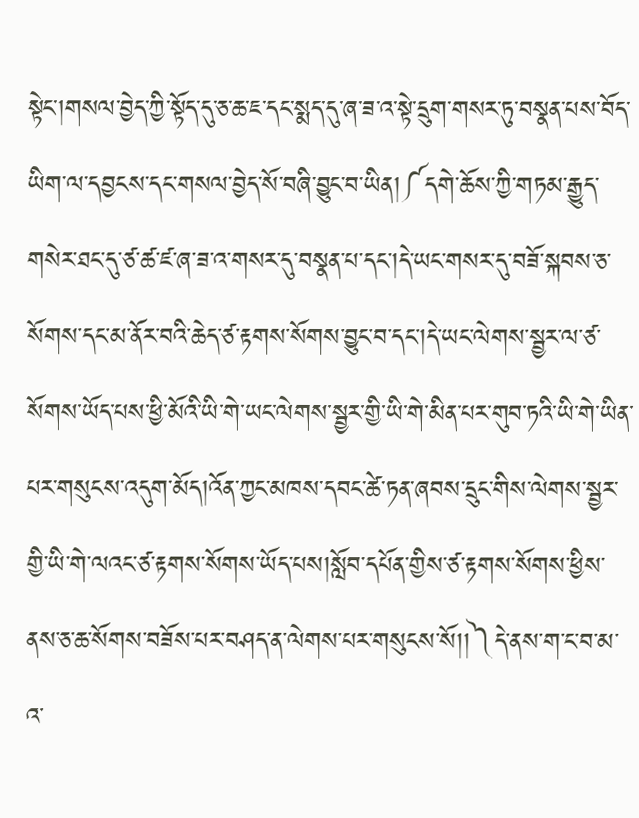སྟེང་།གསལ་བྱེད་ཀྱི་སྟོད་དུ་ཅ་ཆ་ཇ་དང་སྨད་དུ་ཞ་ཟ་འ་སྟེ་དྲུག་གསར་ཏུ་བསྣན་པས་བོད་ཡིག་ལ་དབྱངས་དང་གསལ་བྱེད་སོ་བཞི་བྱུང་བ་ཡིན།༼དགེ་ཆོས་ཀྱི་གཏམ་རྒྱུད་གསེར་ཐང་དུ་ཙ་ཚ་ཛ་ཞ་ཟ་འ་གསར་དུ་བསྣན་པ་དང་།དེ་ཡང་གསར་དུ་བཟོ་སྐབས་ཅ་སོགས་དང་མ་ནོར་བའི་ཆེད་ཙ་རྟགས་སོགས་བྱུང་བ་དང་།དེ་ཡང་ལེགས་སྦྱར་ལ་ཙ་སོགས་ཡོད་པས་ཕྱི་མོའི་ཡི་གེ་ཡང་ལེགས་སྦྱར་གྱི་ཡི་གེ་མིན་པར་གུབ་ཏའི་ཡི་གེ་ཡིན་པར་གསུངས་འདུག་མོད།འོན་ཀྱང་མཁས་དབང་ཚེ་ཏན་ཞབས་དྲུང་གིས་ལེགས་སྦྱར་གྱི་ཡི་གེ་ལའང་ཙ་རྟགས་སོགས་ཡོད་པས།སློབ་དཔོན་གྱིས་ཙ་རྟགས་སོགས་ཕྱིས་ནས་ཅ་ཆ་སོགས་བཟོས་པར་བཤད་ན་ལེགས་པར་གསུངས་སོ།།༽དེ་ནས་ག་ང་བ་མ་འ་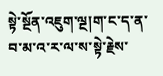སྟེ་སྔོན་འཇུག་ལྔ།ག་ང་ད་ན་བ་མ་འ་ར་ལ་ས་སྟེ་རྗེས་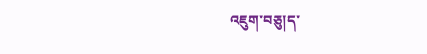འཇུག་བཅུ།ད་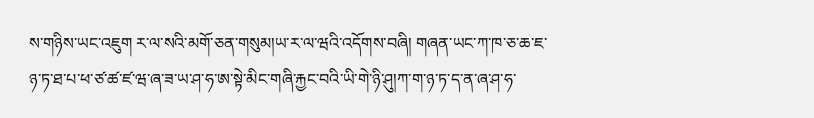ས་གཉིས་ཡང་འཇུག ར་ལ་སའི་མགོ་ཅན་གསུམ།ཡ་ར་ལ་ཝའི་འདོགས་བཞི། གཞན་ཡང་ཀ་ཁ་ཅ་ཆ་ཇ་ཉ་ཏ་ཐ་པ་ཕ་ཙ་ཚ་ཛ་ཝ་ཞ་ཟ་ཡ་ཤ་ཧ་ཨ་སྟེ་མིང་གཞི་རྐྱང་བའི་ཡི་གེ་ཉི་ཤུ།ཀ་ག་ཉ་ཏ་ད་ན་ཞ་ཤ་ཧ་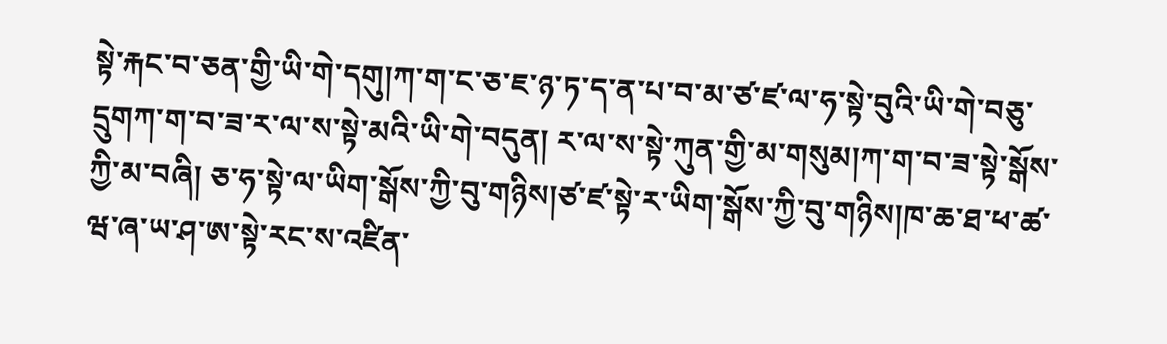སྟེ་རྐང་བ་ཅན་གྱི་ཡི་གེ་དགུ།ཀ་ག་ང་ཅ་ཇ་ཉ་ཏ་ད་ན་པ་བ་མ་ཙ་ཛ་ལ་ཧ་སྟེ་བུའི་ཡི་གེ་བཅུ་དྲུགཀ་ག་བ་ཟ་ར་ལ་ས་སྟེ་མའི་ཡི་གེ་བདུན། ར་ལ་ས་སྟེ་ཀུན་གྱི་མ་གསུམ།ཀ་ག་བ་ཟ་སྟེ་སྒོས་ཀྱི་མ་བཞི། ཅ་ཧ་སྟེ་ལ་ཡིག་སྒོས་ཀྱི་བུ་གཉིས།ཙ་ཛ་སྟེ་ར་ཡིག་སྒོས་ཀྱི་བུ་གཉིས།ཁ་ཆ་ཐ་ཕ་ཚ་ཝ་ཞ་ཡ་ཤ་ཨ་སྟེ་རང་ས་འཛིན་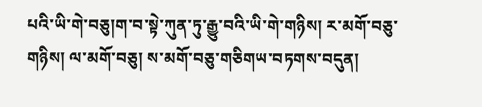པའི་ཡི་གེ་བཅུ།ག་བ་སྟེ་ཀུན་ཏུ་རྒྱུ་བའི་ཡི་གེ་གཉིས། ར་མགོ་བཅུ་གཉིས། ལ་མགོ་བཅུ། ས་མགོ་བཅུ་གཅིགཡ་བཏགས་བདུན།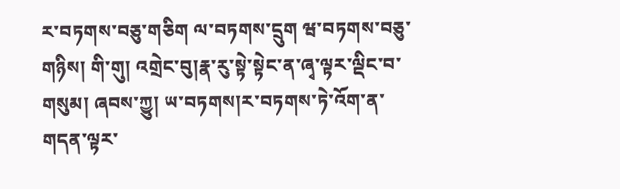ར་བཏགས་བཅུ་གཅིག ལ་བཏགས་དྲུག ཝ་བཏགས་བཅུ་གཉིས། གི་གུ། འགྲེང་བུ།རྣ་རུ་སྟེ་སྟེང་ན་ཞྭ་ལྟར་ལྡིང་བ་གསུམ། ཞབས་ཀྱུ། ཡ་བཏགས།ར་བཏགས་ཏེ་འོག་ན་གདན་ལྟར་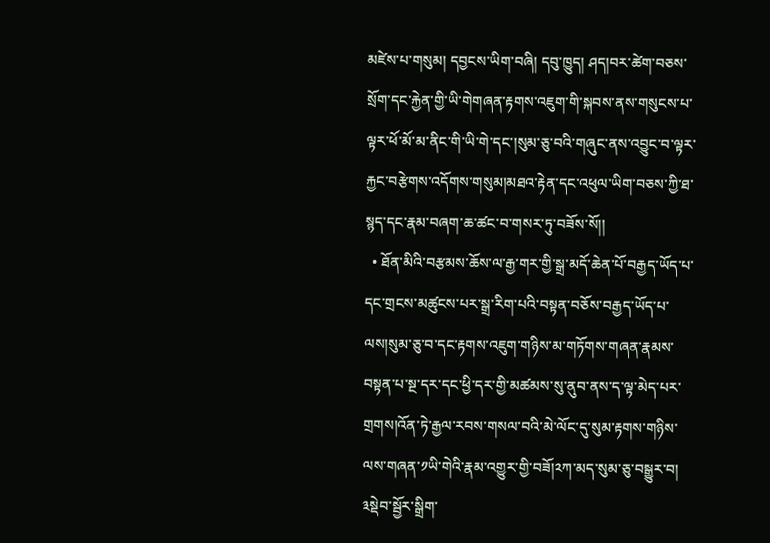མཛེས་པ་གསུམ། དབྱངས་ཡིག་བཞི། དབུ་ཁྱུད། ཤད།བར་ཚེག་བཅས་སྲོག་དང་རྐྱེན་གྱི་ཡི་གེགཞན་རྟགས་འཇུག་གི་སྐབས་ནས་གསུངས་པ་ལྟར་ཕོ་མོ་མ་ནིང་གི་ཡི་གེ་དང་།སུམ་ཅུ་བའི་གཞུང་ནས་འབྱུང་བ་ལྟར་རྐྱང་བརྩེགས་འདོགས་གསུམ།མཐའ་རྟེན་དང་འཕུལ་ཡིག་བཅས་ཀྱི་ཐ་སྙད་དང་རྣམ་བཞག་ཆ་ཚང་བ་གསར་ཏུ་བཟོས་སོ།།
  • ཐོན་མིའི་བརྩམས་ཆོས་ལ་རྒྱ་གར་གྱི་སྒྲ་མདོ་ཆེན་པོ་བརྒྱད་ཡོད་པ་དང་གྲངས་མཚུངས་པར་སྒྲ་རིག་པའི་བསྟན་བཅོས་བརྒྱད་ཡོད་པ་ལས།སུམ་ཅུ་བ་དང་རྟགས་འཇུག་གཉིས་མ་གཏོགས་གཞན་རྣམས་བསྟན་པ་སྔ་དར་དང་ཕྱི་དར་གྱི་མཚམས་སུ་ནུབ་ནས་ད་ལྟ་མེད་པར་གྲགས།འོན་ཏེ་རྒྱལ་རབས་གསལ་བའི་མེ་ལོང་དུ་སུམ་རྟགས་གཉིས་ལས་གཞན་༡ཡི་གེའི་རྣམ་འགྱུར་གྱི་བཟོ།༢ཀ་མད་སུམ་ཅུ་བསྒྱུར་བ། ༣སྡེབ་སྦྱོར་སྒྲིག་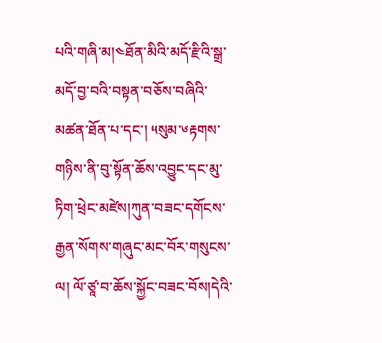པའི་གཞི་མ།༤ཐོན་མིའི་མདོ་རྫིའི་སྒྲ་མདོ་བྱ་བའི་བསྟན་བཅོས་བཞིའི་མཚན་ཐོན་པ་དང་། ༥སུམ་༦རྟགས་གཉིས་ནི་བུ་སྟོན་ཆོས་འབྱུང་དང་མུ་ཏིག་ཕྲེང་མཛེས།ཀུན་བཟང་དགོངས་རྒྱན་སོགས་གཞུང་མང་བོར་གསུངས་ལ། ལོ་ཙཱ་བ་ཆོས་སྐྱོང་བཟང་བོས།དེའི་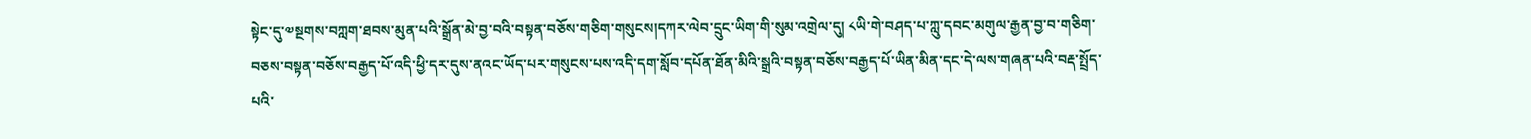སྟེང་དུ་༧སྔགས་བཀླག་ཐབས་མུན་པའི་སྒྲོན་མེ་བྱ་བའི་བསྟན་བཅོས་གཅིག་གསུངས།དཀར་ལེབ་དྲུང་ཡིག་གི་སུམ་འགྲེལ་དུ། ༨ཡི་གེ་བཤད་པ་ཀླུ་དབང་མགུལ་རྒྱན་བྱ་བ་གཅིག་བཅས་བསྟན་བཅོས་བརྒྱད་པོ་འདི་ཕྱི་དར་དུས་ནའང་ཡོད་པར་གསུངས་པས་འདི་དག་སློབ་དཔོན་ཐོན་མིའི་སྒྲའི་བསྟན་བཅོས་བརྒྱད་པོ་ཡིན་མིན་དང་དེ་ལས་གཞན་པའི་བརྡ་སྤྲོད་པའི་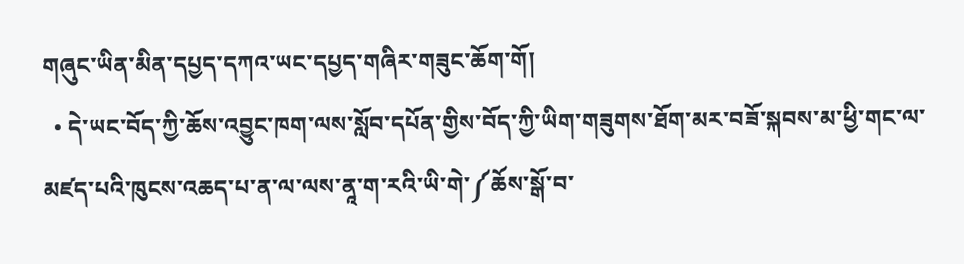གཞུང་ཡིན་མིན་དཔྱད་དཀའ་ཡང་དཔྱད་གཞིར་གཟུང་ཆོག་གོ།
  • དེ་ཡང་བོད་ཀྱི་ཆོས་འབྱུང་ཁག་ལས་སློབ་དཔོན་གྱིས་བོད་ཀྱི་ཡིག་གཟུགས་ཐོག་མར་བཟོ་སྐབས་མ་ཕྱི་གང་ལ་མཛད་པའི་ཁུངས་འཆད་པ་ན་ལ་ལས་ནཱ་ག་རའི་ཡི་གེ་༼ཆོས་སྒོ་བ་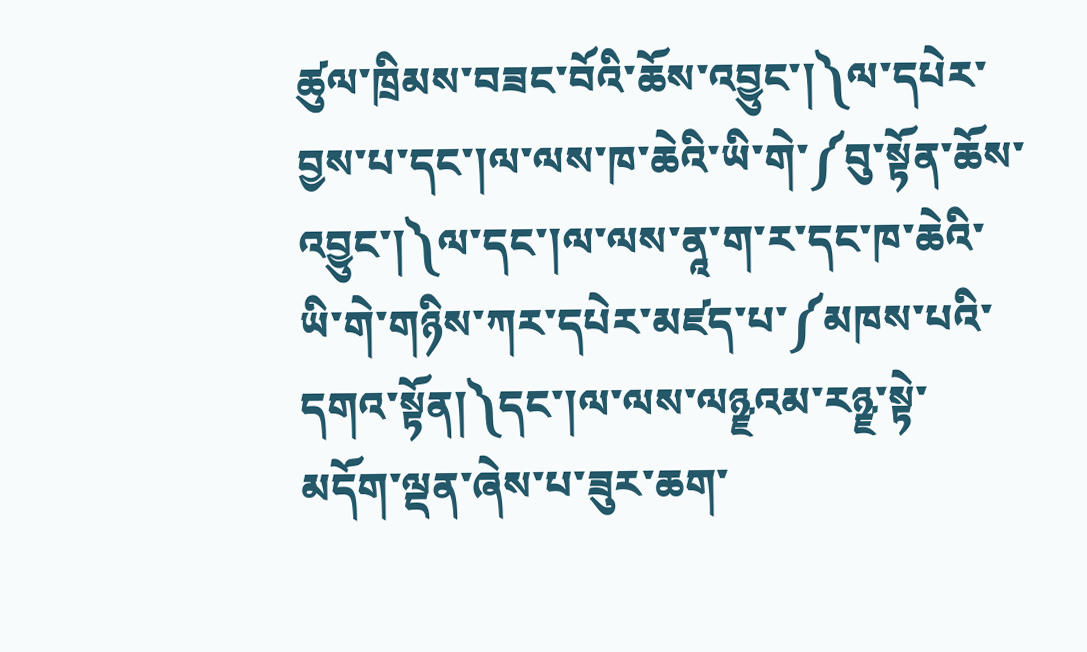ཚུལ་ཁྲིམས་བཟང་བོའི་ཆོས་འབྱུང་།༽ལ་དཔེར་བྱས་པ་དང་།ལ་ལས་ཁ་ཆེའི་ཡི་གེ་༼བུ་སྟོན་ཆོས་འབྱུང་།༽ལ་དང་།ལ་ལས་ནཱ་ག་ར་དང་ཁ་ཆེའི་ཡི་གེ་གཉིས་ཀར་དཔེར་མཛད་པ་༼མཁས་པའི་དགའ་སྟོན།༽དང་།ལ་ལས་ལཉྫའམ་རཉྫ་སྟེ་མདོག་ལྡན་ཞེས་པ་ཟུར་ཆག་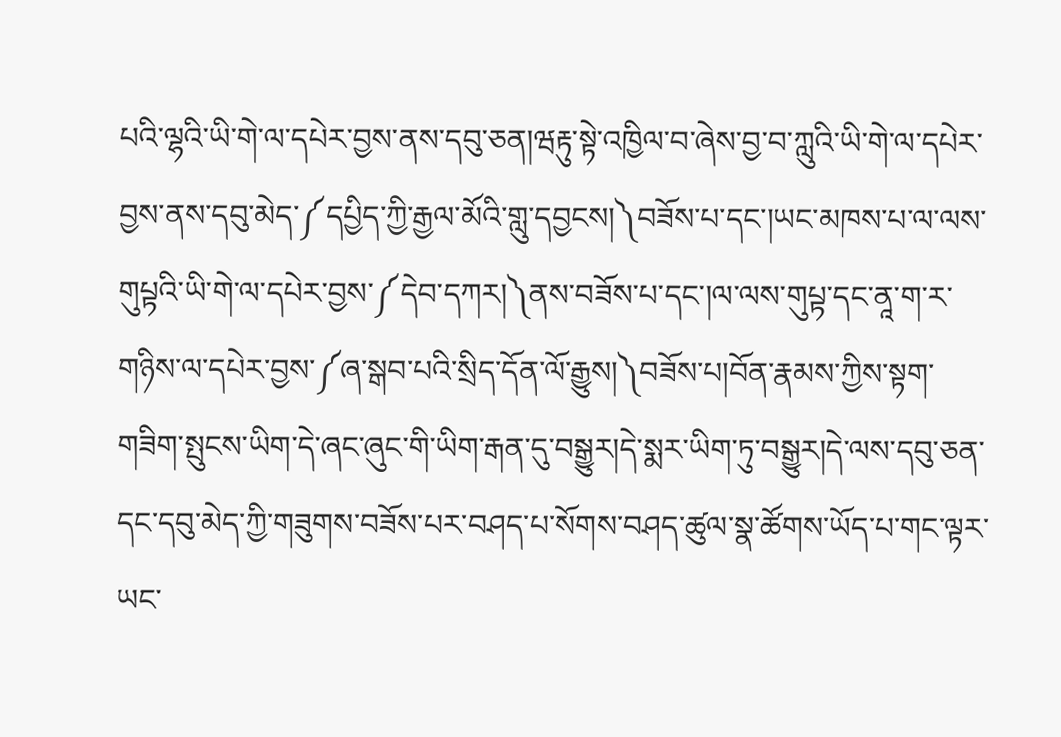པའི་ལྷའི་ཡི་གེ་ལ་དཔེར་བྱས་ནས་དབུ་ཅན།ཝརྟུ་སྟེ་འཁྱིལ་བ་ཞེས་བྱ་བ་ཀླུའི་ཡི་གེ་ལ་དཔེར་བྱས་ནས་དབུ་མེད་༼དཔྱིད་ཀྱི་རྒྱལ་མོའི་གླུ་དབྱངས།༽བཟོས་པ་དང་།ཡང་མཁས་པ་ལ་ལས་གུཔྟའི་ཡི་གེ་ལ་དཔེར་བྱས་༼དེབ་དཀར།༽ནས་བཟོས་པ་དང་།ལ་ལས་གུཔྟ་དང་ནཱ་ག་ར་གཉིས་ལ་དཔེར་བྱས་༼ཞ་སྒབ་པའི་སྲིད་དོན་ལོ་རྒྱུས།༽བཟོས་པ།བོན་རྣམས་ཀྱིས་སྟག་གཟིག་སྤུངས་ཡིག་དེ་ཞང་ཞུང་གི་ཡིག་རྒན་དུ་བསྒྱུར།དེ་སྨར་ཡིག་ཏུ་བསྒྱུར།དེ་ལས་དབུ་ཅན་དང་དབུ་མེད་ཀྱི་གཟུགས་བཟོས་པར་བཤད་པ་སོགས་བཤད་ཚུལ་སྣ་ཚོགས་ཡོད་པ་གང་ལྟར་ཡང་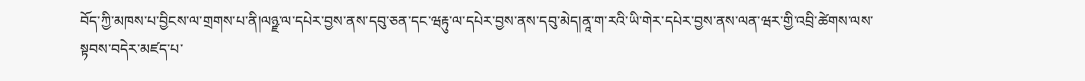བོད་ཀྱི་མཁས་པ་བྱིངས་ལ་གྲགས་པ་ནི།ལཉྫ་ལ་དཔེར་བྱས་ནས་དབུ་ཅན་དང་ཝརྟུ་ལ་དཔེར་བྱས་ནས་དབུ་མེད།ནཱ་ག་རའི་ཡི་གེར་དཔེར་བྱས་ནས་ལན་ཝར་གྱི་འབྲི་ཚེགས་ལས་སྟབས་བདེར་མཛད་པ་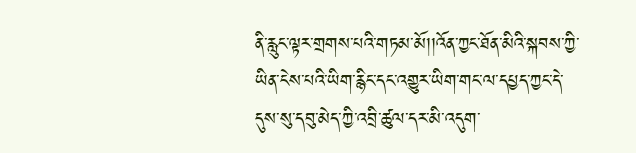ནི་རླུང་ལྟར་གྲགས་པའི་གཏམ་མོ།།འོན་ཀྱང་ཐོན་མིའི་སྐབས་ཀྱི་ཡིན་ངེས་པའི་ཡིག་རྙིང་དང་འགྱུར་ཡིག་གང་ལ་དཔྱད་ཀྱང་དེ་དུས་སུ་དབུ་མེད་ཀྱི་འབྲི་ཚུལ་དར་མི་འདུག་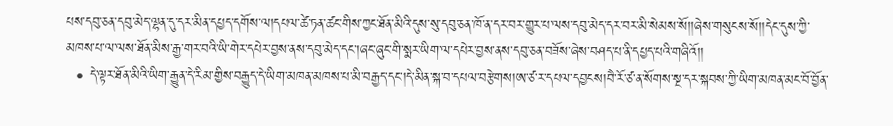པས་དབུ་ཅན་དབུ་མེད་ལྷན་དུ་དར་མིན་དཔྱད་དགོས་ལ།དཔལ་ཚེ་ཏན་ཚང་གིས་ཀྱང་ཐོན་མིའི་དུས་སུ་དབུ་ཅན་ཁོ་ན་དར་བར་གྱུར་པ་ལས་དབུ་མེད་དར་བར་མི་སེམས་སོ།།ཞེས་གསུངས་སོ།།དེང་དུས་ཀྱི་མཁས་པ་ལ་ལས་ཐོན་མིས་རྒྱ་གར་བའི་ཡི་གེར་དཔེར་བྱས་ནས་དབུ་མེད་དང་།ཞང་ཞུང་གི་སྨར་ཡིག་ལ་དཔེར་བྱས་ནས་དབུ་ཅན་བཟོས་ཞེས་བཤད་པ་ནི་དཔྱད་པའི་གཞིའོ།།
  • དེ་ལྟར་ཐོན་མིའི་ཡིག་རྒྱུན་དེ་རིམ་གྱིས་བརྒྱུད་དེ་ཡིག་མཁན་མཁས་པ་མི་བརྒྱད་དང་།དེ་མིན་སྐ་བ་དཔལ་བརྩེགས།ཨ་ཙ་ར་དཔལ་དབྱངས།བཻ་རོ་ཙ་ན་སོགས་སྔ་དར་སྐབས་ཀྱི་ཡིག་མཁན་མང་བོ་བྱོན་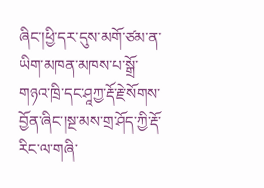ཞིང་།ཕྱི་དར་དུས་མགོ་ཙམ་ན་ཡིག་མཁན་མཁས་པ་སྒྲོ་གཉའ་ཁྲི་དང་ཤཱཀྱ་རྡོ་རྗེ་སོགས་བྱོན་ཞིང་།སྔ་མས་གྲ་ཤོད་ཀྱི་རྡོ་རིང་ལ་གཞི་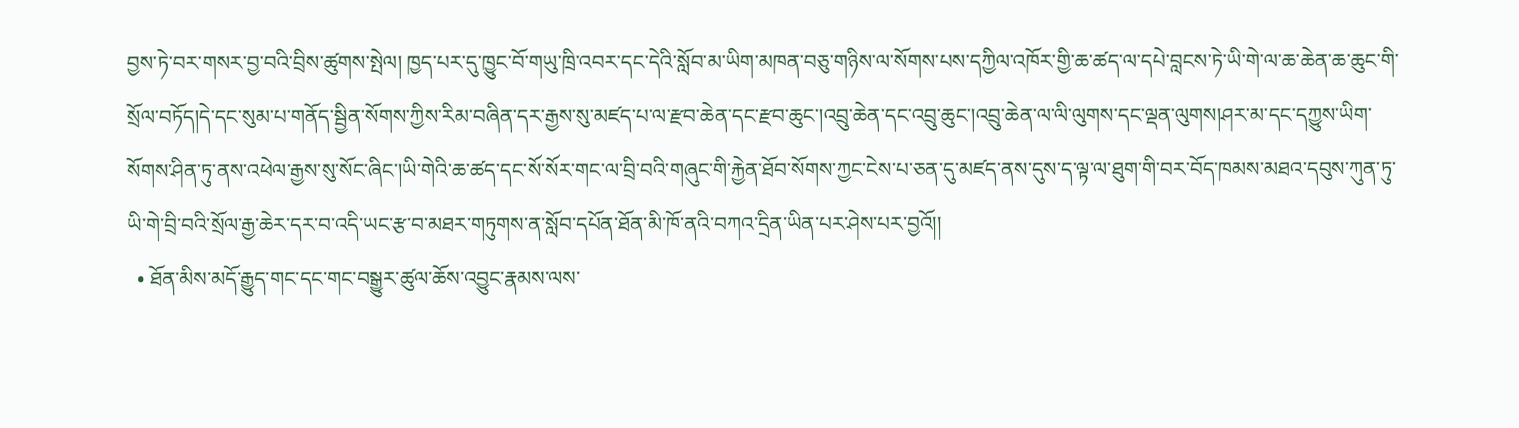བྱས་ཏེ་བར་གསར་བྱ་བའི་བྲིས་ཚུགས་སྤེལ། ཁྱད་པར་དུ་ཁྱུང་བོ་གཡུ་ཁྲི་འབར་དང་དེའི་སློབ་མ་ཡིག་མཁན་བཅུ་གཉིས་ལ་སོགས་པས་དཀྱིལ་འཁོར་གྱི་ཆ་ཚད་ལ་དཔེ་བླངས་ཏེ་ཡི་གེ་ལ་ཆ་ཆེན་ཆ་ཆུང་གི་སྲོལ་བཏོད།དེ་དང་སུམ་པ་གནོད་སྦྱིན་སོགས་ཀྱིས་རིམ་བཞིན་དར་རྒྱས་སུ་མཛད་པ་ལ་རྫབ་ཆེན་དང་རྫབ་ཆུང་།འབྲུ་ཆེན་དང་འབྲུ་ཆུང་།འབྲུ་ཆེན་ལ་ལི་ལུགས་དང་ལྡན་ལུགས།ཤར་མ་དང་དཀྱུས་ཡིག་སོགས་ཤིན་ཏུ་ནས་འཕེལ་རྒྱས་སུ་སོང་ཞིང་།ཡི་གེའི་ཆ་ཚད་དང་སོ་སོར་གང་ལ་བྲི་བའི་གཞུང་གི་རྐྱེན་ཐོབ་སོགས་ཀྱང་ངེས་པ་ཅན་དུ་མཛད་ནས་དུས་ད་ལྟ་ལ་ཐུག་གི་བར་བོད་ཁམས་མཐའ་དབུས་ཀུན་ཏུ་ཡི་གེ་བྲི་བའི་སྲོལ་རྒྱ་ཆེར་དར་བ་འདི་ཡང་རྩ་བ་མཐར་གཏུགས་ན་སློབ་དཔོན་ཐོན་མི་ཁོ་ནའི་བཀའ་དྲིན་ཡིན་པར་ཤེས་པར་བྱའོ།།
  • ཐོན་མིས་མདོ་རྒྱུད་གང་དང་གང་བསྒྱུར་ཚུལ་ཆོས་འབྱུང་རྣམས་ལས་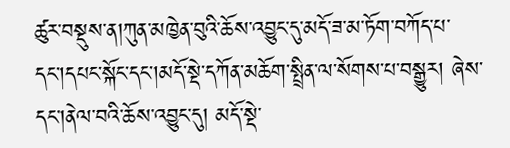ཚུར་བསྡུས་ན།ཀུན་མཁྱེན་བུའི་ཆོས་འབྱུང་དུ་མདོ་ཟ་མ་ཏོག་བཀོད་པ་དང་།དཔང་སྐོང་དང་།མདོ་སྡེ་དཀོན་མཆོག་སྤྲིན་ལ་སོགས་པ་བསྒྱུར། ཞེས་དང་།ནེལ་བའི་ཆོས་འབྱུང་དུ། མདོ་སྡེ་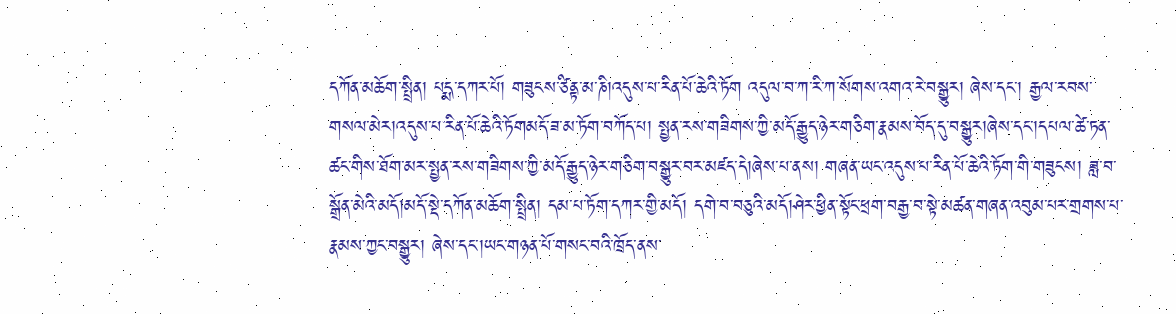དཀོན་མཆོག་སྤྲིན། པདྨ་དཀར་པོ། གཟུངས་ཙིནྟ་མ་ཎི།འདུས་པ་རིན་པོ་ཆེའི་ཏོག འདུལ་བ་ཀ་རི་ཀ་སོགས་འགའ་རེ་བསྒྱུར། ཞེས་དང་། རྒྱལ་རབས་གསལ་མེར།འདུས་པ་རིན་པོ་ཆེའི་ཏོགམདོ་ཟ་མ་ཏོག་བཀོད་པ། སྤྱན་རས་གཟིགས་ཀྱི་མདོ་རྒྱུད་ཉེར་གཅིག་རྣམས་བོད་དུ་བསྒྱུར།ཞེས་དང་།དཔལ་ཚེ་ཏན་ཚང་གིས་ཐོག་མར་སྤྱན་རས་གཟིགས་ཀྱི་མདོ་རྒྱུད་ཉེར་གཅིག་བསྒྱུར་བར་མཛད་དེ།ཞེས་པ་ནས། གཞན་ཡང་འདུས་པ་རིན་པོ་ཆེའི་ཏོག་གི་གཟུངས། ཟླ་བ་སྒྲོན་མེའི་མདོ།མདོ་སྡེ་དཀོན་མཆོག་སྤྲིན། དམ་པ་ཏོག་དཀར་གྱི་མདོ། དགེ་བ་བཅུའི་མདོ།ཤེར་ཕྱིན་སྟོང་ཕྲག་བརྒྱ་བ་སྟེ་མཚན་གཞན་འབུམ་པར་གྲགས་པ་རྣམས་ཀྱང་བསྒྱུར། ཞེས་དང་།ཡང་གཉན་པོ་གསང་བའི་ཁྲོད་ནས་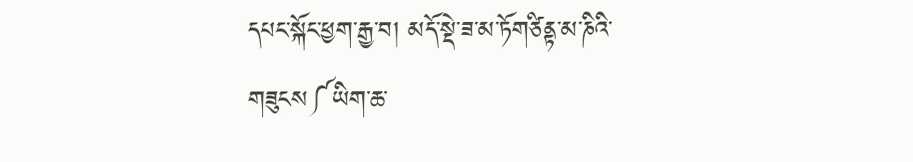དཔང་སྐོང་ཕྱག་རྒྱ་བ། མདོ་སྡེ་ཟ་མ་ཏོགཙིནྟ་མ་ཎིའི་གཟུངས༼ཡིག་ཆ་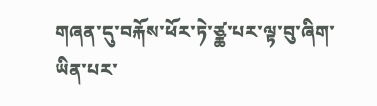གཞན་དུ་བརྐོས་ཕོར་ཏེ་ཙྪ་པར་ལྟ་བུ་ཞིག་ཡིན་པར་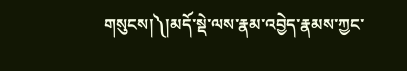གསུངས།༽།མདོ་སྡེ་ལས་རྣམ་འབྱེད་རྣམས་ཀྱང་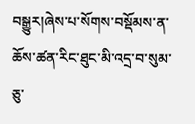བསྒྱུར།ཞེས་པ་སོགས་བསྡོམས་ན་ཆོས་ཚན་རིང་ཐུང་མི་འདྲ་བ་སུམ་ཅུ་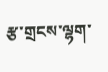རྩ་གྲངས་ལྷག་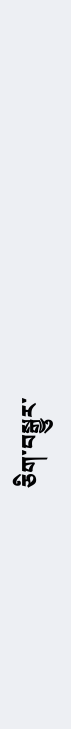ཅིག་བསྒྱུར་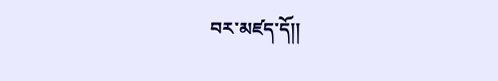བར་མཛད་དོ།།